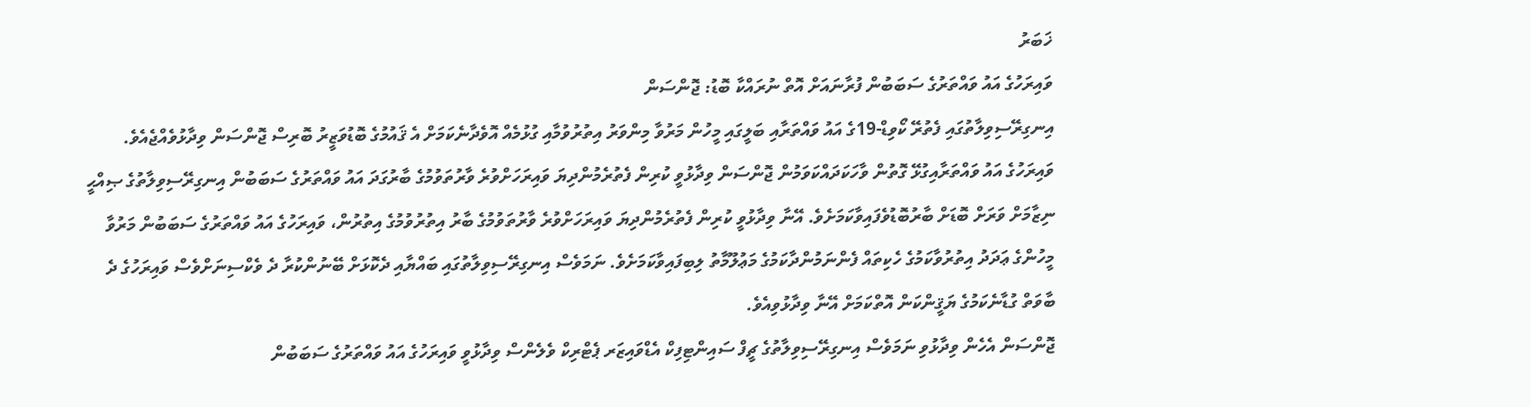ޚަބަރު
ވައިރަހުގެ އައު ވައްތަރުގެ ސަބަބުން ފުރާނައަށް އޮތް ނުރައްކާ ބޮޑު: ޖޮންސަން
އިނގިރޭސިވިލާތުގައި ފެތުރޭ ކޯވިޑް-19ގެ އައު ވައްތަރާއި ބަލީގައި މީހުން މަރުވާ މިންވަރު އިތުރުވުމާއި ގުޅުމެއް އޮވެދާނެކަމަށް އެ ޤައުމުގެ ބޮޑުވަޒީރު ބޮރިސް ޖޮންސަން ވިދާޅުވެއްޖެއެވެ.
ވައިރަހުގެ އައު ވައްތަރާއިގުޅޭ ގޮތުން ވާހަކަދައްކަވަމުން ޖޮންސަން ވިދާޅުވީ ކުރިން ފެތުރެމުންދިޔަ ވައިރަހަށްވުރެ ވާރުތަވުމުގެ ބާރުގަދަ އައު ވައްތަރުގެ ސަބަބުން އިނގިރޭސިވިލާތުގެ ޞިއްޙީ ނިޒާމަށް ވަރަށް ބޮޑަށް ބާރުބޮޑުވެފައިވާކަމަށެވެ. އޭނާ ވިދާޅުވީ ކުރިން ފެތުރެމުންދިޔަ ވައިރަހަށްވުރެ ވާރުތަވުމުގެ ބާރު އިތުރުވުމުގެ އިތުރުން، ވައިރަހުގެ އައު ވައްތަރުގެ ސަބަބުން މަރުވާ މީހުންގެ ޢަދަދު އިތުރުވާކަމުގެ ހެކިތައް ފެންނަމުންދާކަމުގެ މަޢުލޫމާތު ލިބިފައިވާކަމަށެވެ. ނަމަވެސް އިނގިރޭސިވިލާތުގައި ބައްޔާއި ދެކޮޅަށް ބޭނުންކުރާ ދެ ވެކްސިނަށްވެސް ވައިރަހުގެ ދެ ބާވަތް ގުޑާނެކަމުގެ ޔަޤީންކަން އޮތްކަމަށް އޭނާ ވިދާޅުވިއެވެ.
ޖޮންސަން އެހެން ވިދާޅުވި ނަމަވެސް އިނގިރޭސިވިލާތުގެ ޗީފް ސައިންޓިފިކް އެޑްވައިޒަރ ޕެޓްރިކް ވެލެންސް ވިދާޅުވީ ވައިރަހުގެ އައު ވައްތަރުގެ ސަބަބުން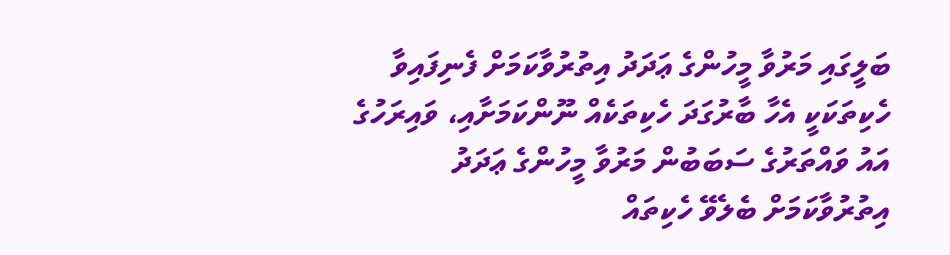ބަލީގައި މަރުވާ މީހުންގެ ޢަދަދު އިތުރުވާކަމަށް ފެނިފައިވާ ހެކިތަކަކީ އެހާ ބާރުގަދަ ހެކިތަކެއް ނޫންކަމަށާއި، ވައިރަހުގެ އައު ވައްތަރުގެ ސަބަބުން މަރުވާ މީހުންގެ ޢަދަދު އިތުރުވާކަމަށް ބެލެވޭ ހެކިތައް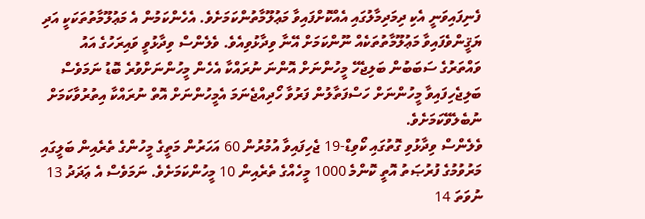ފެނިފައިވަނީ އެކި ދިމަދިމާލުގައި އެއްކޮށްފައިވާ މަޢުލޫމާތުންކަމަށެވެ. އެހެންކަމުން އެ މަޢުލޫމާތުތަކަކީ އަދި ޔަޤީންވެފައިވާ މަޢުލޫމާތުތަކެއް ނޫންކަމަށް އޭނާ ވިދާޅުވިއެވެ. ވެލެންސް ވިދާޅުވީ ވައިރަހުގެ އައު ވައްތަރުގެ ސަބަބުން ބަލިޖެހޭ މީހުންނަށް އޮންނަ ނުރައްކާ އެހެން މީހުންނަށްވުރެ ބޮޑު ނަމަވެސް ބަލިޖެހިފައިވާ މީހުންނަށް ހަސްފަތާލުން ފަރުވާ ހޯދިއްޖެނަމަ އެމީހުންނަށް އޮތް ނުރައްކާ އިތުރުވާކަމަށް ނުބެލެވޭކަމަށެވެ.
ވެލެންސް ވިދާޅުވި ގޮތުގައި ކޯވިޑް-19 ޖެހިފައިވާ އުމުރުން 60 އަހަރުން މަތީގެ މީހުންގެ ތެރެއިން ބަލީގައި މަރުވުމުގެ ފުރުޞަތު އޮތީ ކޮންމެ 1000 މީހެއްގެ ތެރެއިން 10 މީހުންކަމަށެވެ. ނަމަވެސް އެ ޢަދަދު 13 ނުވަތަ 14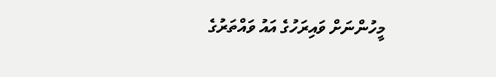މީހުންނަށް ވައިރަހުގެ އައު ވައްތަރުގެ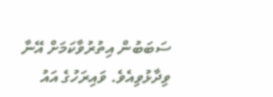ސަބަބުން އިތުރުވާކަމަށް އޭނާ ވިދާޅުވިއެވެ. ވައިރަހުގެ އައު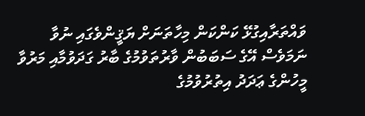ވައްތަރާއިގުޅޭ ކަންކަން މިހާތަނަށް ޔަޤީންވެގައި ނުވާ ނަމަވެސް އޭގެ ސަބަބުން ވާރުތަވުމުގެ ބާރު ގަދަވުމާއި މަރުވާ މީހުންގެ ޢަދަދު އިތުރުވުމުގެ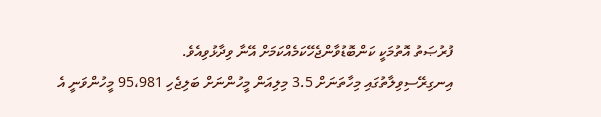ފުރުޞަތު އޮތުމަކީ ކަންބޮޑުވާންޖެހޭކަމެއްކަމަށް އޭނާ ވިދާޅުވިއެވެ.
އިނގިރޭސިވިލާތުގައި މިހާތަނަށް 3.5 މިލިއަން މީހުންނަށް ބަލިޖެހި 95،981 މީހުންވަނީ އެ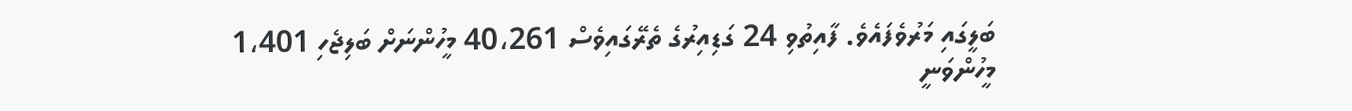ބަލީގައި މަރުވެފައެވެ. ފާއިތުވި 24 ގަޑިއިރުގެ ތެރޭގައިވެސް 40،261 މީހުންނަށް ބަލިޖެހި 1،401 މީހުންވަނީ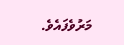މަރުވެފައެވެ.